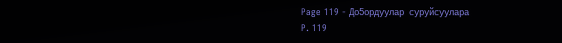Page 119 - До5ордуулар суруйсуулара
P. 119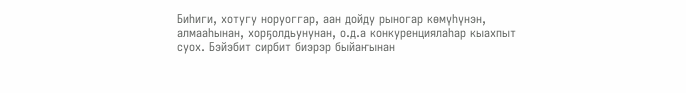Биһиги, хотугу норуоггар, аан дойду рыногар көмүһүнэн,
алмааһынан, хорҕолдьунунан, о.д.а конкуренциялаһар кыахпыт
суох. Бэйэбит сирбит биэрэр быйаҥынан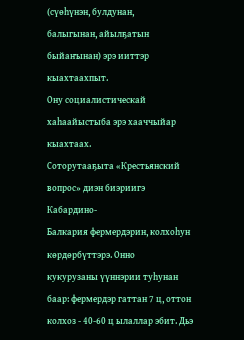(сүөһүнэн, булдунан,
балыгынан, айылҕатын быйаҥынан) эрэ ииттэр кыахтаахпыт.
Ону социалистическай хаһаайыстыба эрэ хааччыйар кыахтаах.
Соторутааҕыта «Крестьянский вопрос» диэн биэриигэ Кабардино-
Балкария фермердэрин, колхоһун көрдөрбүттэрэ. Онно
кукурузаны үүннэрии туһунан баар: фермердэр гаттан 7 ц, оттон
колхоз - 40-60 ц ылаллар эбит. Дьэ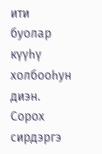ити буолар күүһү холбооһун
диэн. Сорох сирдэргэ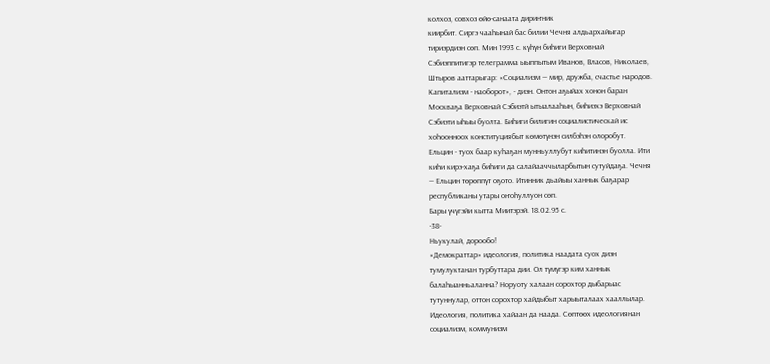колхоз, совхоз өйө-санаата дириҥник
киирбит. Сиргэ чааһынай бас билии Чечня алдьархайыгар
тириэрдиэн сөп. Мин 1993 с. күһүн биһиги Верховнай
Сэбиэппитигэр телеграмма ыыппытым Иванов, Власов, Николаев,
Штыров ааттарыгар: «Социализм — мир, дружба, счастье народов.
Капитализм - наоборот», - диэн. Онтон аҕыйах хонон баран
Москваҕа Верховнай Сэбиэтй ытыалааһын, биһиэхэ Верховнай
Сэбиэти ыһыы буолта. Биһиги билигин социалистическай ис
хоһоонноох конституциябыт көмөтүнэн силбэһэн олоробут.
Ельцин - туох баар куһаҕан мунньуллубут киһитинэн буолла. Ити
киһи кирэ-хаҕа биһиги да салайааччыларбытын сутуйдаҕа. Чечня
— Ельцин төрөппүт оҕото. Итинник дьайыы ханнык баҕарар
республиканы утары оҥоһуллуон сөп.
Бары үчүгэйи кытта Миитэрэй. 18.02.95 с.
-38-
Ньукулай, дорообо!
«Демократтар» идеология, политика наадата суох диэн
тумулуктанан турбуттара дии. Ол түмүгэр ким ханнык
балаһыанньаланна? Норуоту халаан сорохтор дыбарыас
тутуннулар, оттон сорохтор хайдыбыт харыыталаах хааллылар.
Идеология, политика хайаан да наада. Сөптөөх идеологиянан
социализм, коммунизм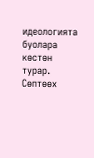идеологията буолара көстөн турар.
Сөптөөх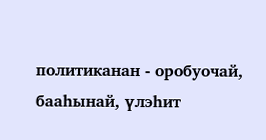политиканан - оробуочай, бааһынай, үлэһит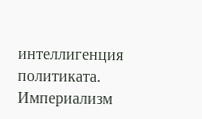интеллигенция политиката. Империализм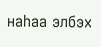наһаа элбэх